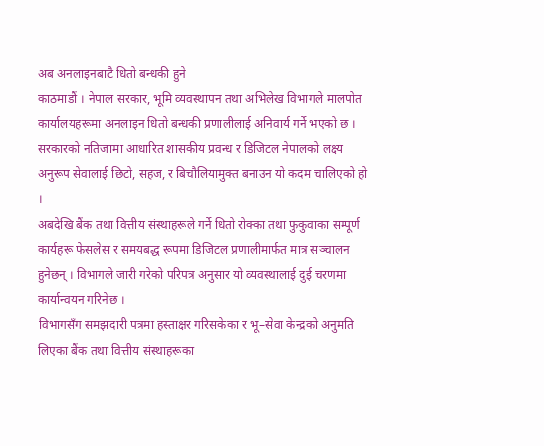अब अनलाइनबाटै धितो बन्धकी हुने
काठमाडौं । नेपाल सरकार, भूमि व्यवस्थापन तथा अभिलेख विभागले मालपोत कार्यालयहरूमा अनलाइन धितो बन्धकी प्रणालीलाई अनिवार्य गर्ने भएको छ । सरकारको नतिजामा आधारित शासकीय प्रवन्ध र डिजिटल नेपालको लक्ष्य अनुरूप सेवालाई छिटो, सहज, र बिचौलियामुक्त बनाउन यो कदम चालिएको हो ।
अबदेखि बैंक तथा वित्तीय संस्थाहरूले गर्ने धितो रोक्का तथा फुकुवाका सम्पूर्ण कार्यहरू फेसलेस र समयबद्ध रूपमा डिजिटल प्रणालीमार्फत मात्र सञ्चालन हुनेछन् । विभागले जारी गरेको परिपत्र अनुसार यो व्यवस्थालाई दुई चरणमा कार्यान्वयन गरिनेछ ।
विभागसँग समझदारी पत्रमा हस्ताक्षर गरिसकेका र भू–सेवा केन्द्रको अनुमति लिएका बैंक तथा वित्तीय संस्थाहरूका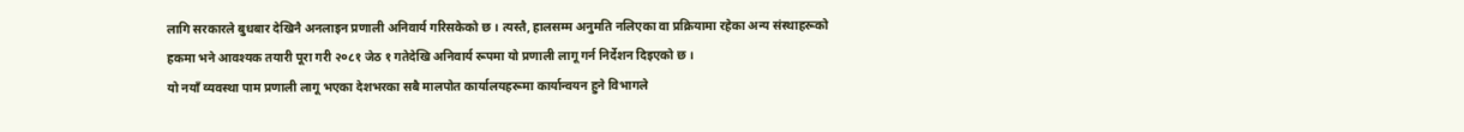लागि सरकारले बुधबार देखिनै अनलाइन प्रणाली अनिवार्य गरिसकेको छ । त्यस्तै, हालसम्म अनुमति नलिएका वा प्रक्रियामा रहेका अन्य संस्थाहरूको हकमा भने आवश्यक तयारी पूरा गरी २०८१ जेठ १ गतेदेखि अनिवार्य रूपमा यो प्रणाली लागू गर्न निर्देशन दिइएको छ ।
यो नयाँ व्यवस्था पाम प्रणाली लागू भएका देशभरका सबै मालपोत कार्यालयहरूमा कार्यान्वयन हुने विभागले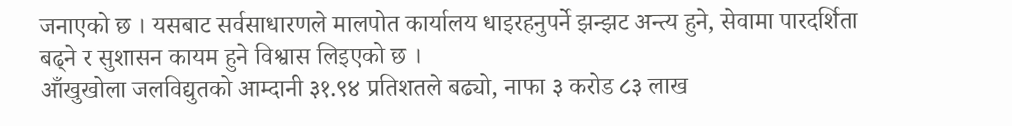जनाएको छ । यसबाट सर्वसाधारणले मालपोत कार्यालय धाइरहनुपर्ने झन्झट अन्त्य हुने, सेवामा पारदर्शिता बढ्ने र सुशासन कायम हुने विश्वास लिइएको छ ।
आँखुखोला जलविद्युतको आम्दानी ३१.९४ प्रतिशतले बढ्यो, नाफा ३ करोड ८३ लाख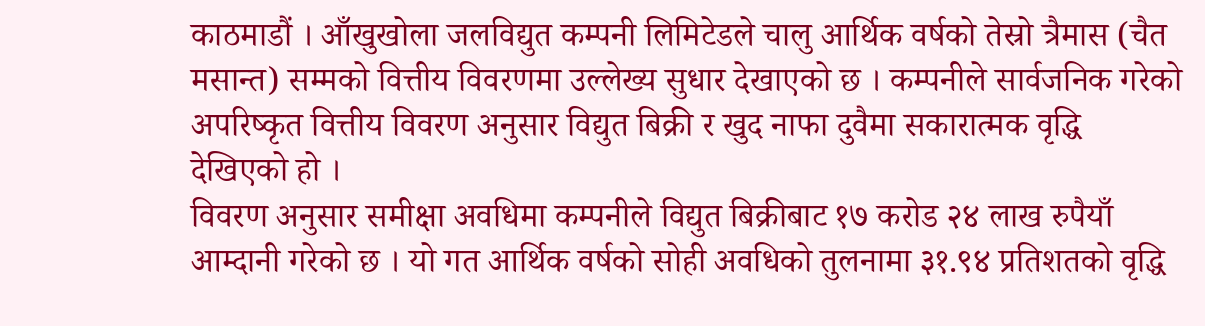काठमाडौं । आँखुखोला जलविद्युत कम्पनी लिमिटेडले चालु आर्थिक वर्षको तेस्रो त्रैमास (चैत मसान्त) सम्मको वित्तीय विवरणमा उल्लेख्य सुधार देखाएको छ । कम्पनीले सार्वजनिक गरेको अपरिष्कृत वित्तीय विवरण अनुसार विद्युत बिक्री र खुद नाफा दुवैमा सकारात्मक वृद्धि देखिएको हो ।
विवरण अनुसार समीक्षा अवधिमा कम्पनीले विद्युत बिक्रीबाट १७ करोड २४ लाख रुपैयाँ आम्दानी गरेको छ । यो गत आर्थिक वर्षको सोही अवधिको तुलनामा ३१.९४ प्रतिशतको वृद्धि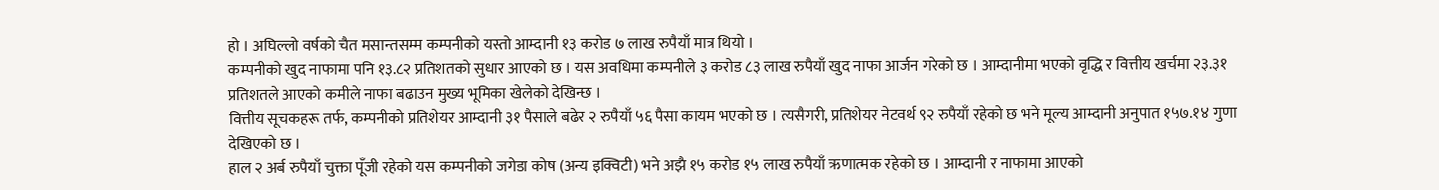हो । अघिल्लो वर्षको चैत मसान्तसम्म कम्पनीको यस्तो आम्दानी १३ करोड ७ लाख रुपैयाँ मात्र थियो ।
कम्पनीको खुद नाफामा पनि १३.८२ प्रतिशतको सुधार आएको छ । यस अवधिमा कम्पनीले ३ करोड ८३ लाख रुपैयाँ खुद नाफा आर्जन गरेको छ । आम्दानीमा भएको वृद्धि र वित्तीय खर्चमा २३.३१ प्रतिशतले आएको कमीले नाफा बढाउन मुख्य भूमिका खेलेको देखिन्छ ।
वित्तीय सूचकहरू तर्फ, कम्पनीको प्रतिशेयर आम्दानी ३१ पैसाले बढेर २ रुपैयाँ ५६ पैसा कायम भएको छ । त्यसैगरी, प्रतिशेयर नेटवर्थ ९२ रुपैयाँ रहेको छ भने मूल्य आम्दानी अनुपात १५७.१४ गुणा देखिएको छ ।
हाल २ अर्ब रुपैयाँ चुक्ता पूँजी रहेको यस कम्पनीको जगेडा कोष (अन्य इक्विटी) भने अझै १५ करोड १५ लाख रुपैयाँ ऋणात्मक रहेको छ । आम्दानी र नाफामा आएको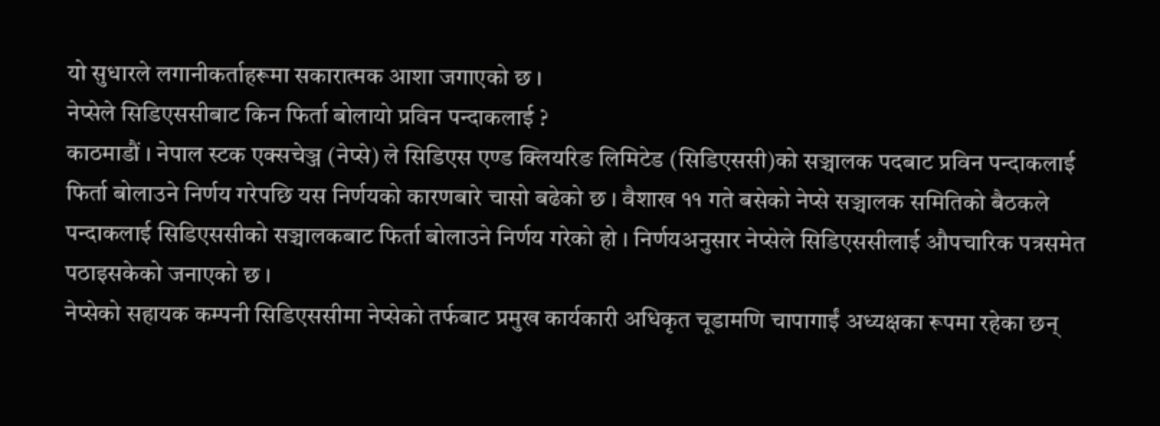यो सुधारले लगानीकर्ताहरूमा सकारात्मक आशा जगाएको छ ।
नेप्सेले सिडिएससीबाट किन फिर्ता बोलायो प्रविन पन्दाकलाई ?
काठमाडौं । नेपाल स्टक एक्सचेञ्ज (नेप्से) ले सिडिएस एण्ड क्लियरिङ लिमिटेड (सिडिएससी)को सञ्चालक पदबाट प्रविन पन्दाकलाई फिर्ता बोलाउने निर्णय गरेपछि यस निर्णयको कारणबारे चासो बढेको छ । वैशाख ११ गते बसेको नेप्से सञ्चालक समितिको बैठकले पन्दाकलाई सिडिएससीको सञ्चालकबाट फिर्ता बोलाउने निर्णय गरेको हो । निर्णयअनुसार नेप्सेले सिडिएससीलाई औपचारिक पत्रसमेत पठाइसकेको जनाएको छ ।
नेप्सेको सहायक कम्पनी सिडिएससीमा नेप्सेको तर्फबाट प्रमुख कार्यकारी अधिकृत चूडामणि चापागाईं अध्यक्षका रूपमा रहेका छन्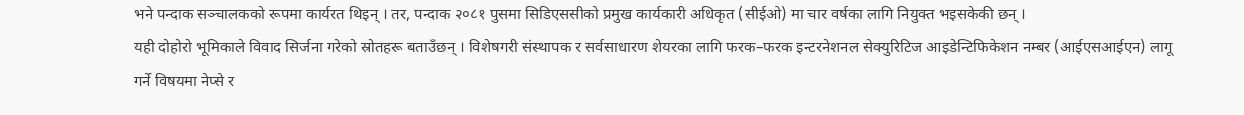भने पन्दाक सञ्चालकको रूपमा कार्यरत थिइन् । तर, पन्दाक २०८१ पुसमा सिडिएससीको प्रमुख कार्यकारी अधिकृत (सीईओ) मा चार वर्षका लागि नियुक्त भइसकेकी छन् ।
यही दोहोरो भूमिकाले विवाद सिर्जना गरेको स्रोतहरू बताउँछन् । विशेषगरी संस्थापक र सर्वसाधारण शेयरका लागि फरक–फरक इन्टरनेशनल सेक्युरिटिज आइडेन्टिफिकेशन नम्बर (आईएसआईएन) लागू गर्ने विषयमा नेप्से र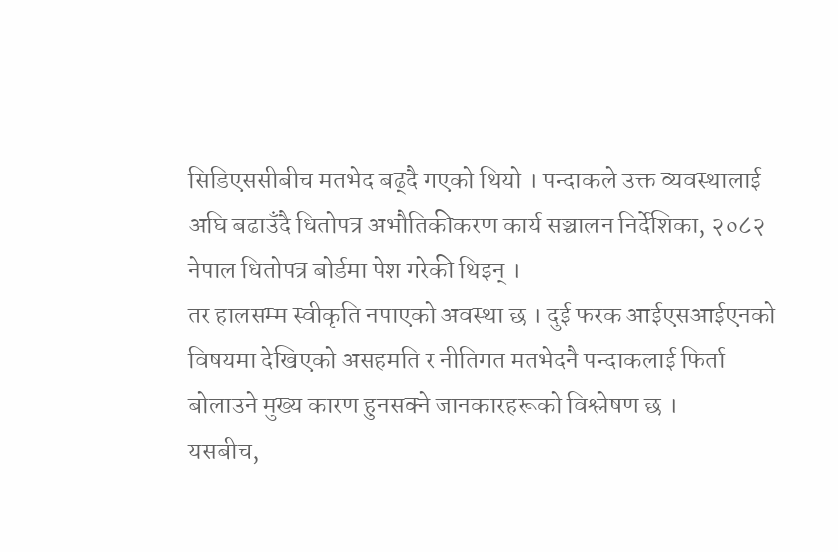सिडिएससीबीच मतभेद बढ्दै गएको थियो । पन्दाकले उक्त व्यवस्थालाई अघि बढाउँदै धितोपत्र अभौतिकीकरण कार्य सञ्चालन निर्देशिका, २०८२ नेपाल धितोपत्र बोर्डमा पेश गरेकी थिइन् ।
तर हालसम्म स्वीकृति नपाएको अवस्था छ । दुई फरक आईएसआईएनको विषयमा देखिएको असहमति र नीतिगत मतभेदनै पन्दाकलाई फिर्ता बोलाउने मुख्य कारण हुनसक्ने जानकारहरूको विश्लेषण छ ।
यसबीच,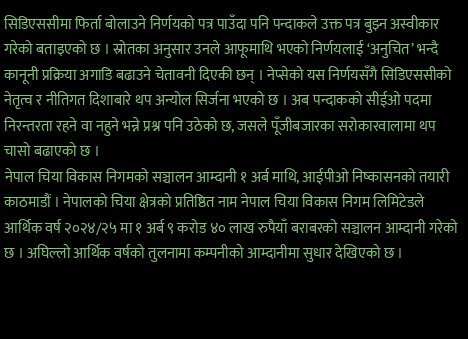सिडिएससीमा फिर्ता बोलाउने निर्णयको पत्र पाउँदा पनि पन्दाकले उक्त पत्र बुझ्न अस्वीकार गरेको बताइएको छ । स्रोतका अनुसार उनले आफूमाथि भएको निर्णयलाई ‘अनुचित’ भन्दै कानूनी प्रक्रिया अगाडि बढाउने चेतावनी दिएकी छन् । नेप्सेको यस निर्णयसँगै सिडिएससीको नेतृत्व र नीतिगत दिशाबारे थप अन्योल सिर्जना भएको छ । अब पन्दाकको सीईओ पदमा निरन्तरता रहने वा नहुने भन्ने प्रश्न पनि उठेको छ, जसले पूँजीबजारका सरोकारवालामा थप चासो बढाएको छ ।
नेपाल चिया विकास निगमको सञ्चालन आम्दानी १ अर्ब माथि, आईपीओ निष्कासनको तयारी
काठमाडौं । नेपालको चिया क्षेत्रको प्रतिष्ठित नाम नेपाल चिया विकास निगम लिमिटेडले आर्थिक वर्ष २०२४/२५ मा १ अर्ब ९ करोड ४० लाख रुपैयाँ बराबरको सञ्चालन आम्दानी गरेको छ । अघिल्लो आर्थिक वर्षको तुलनामा कम्पनीको आम्दानीमा सुधार देखिएको छ ।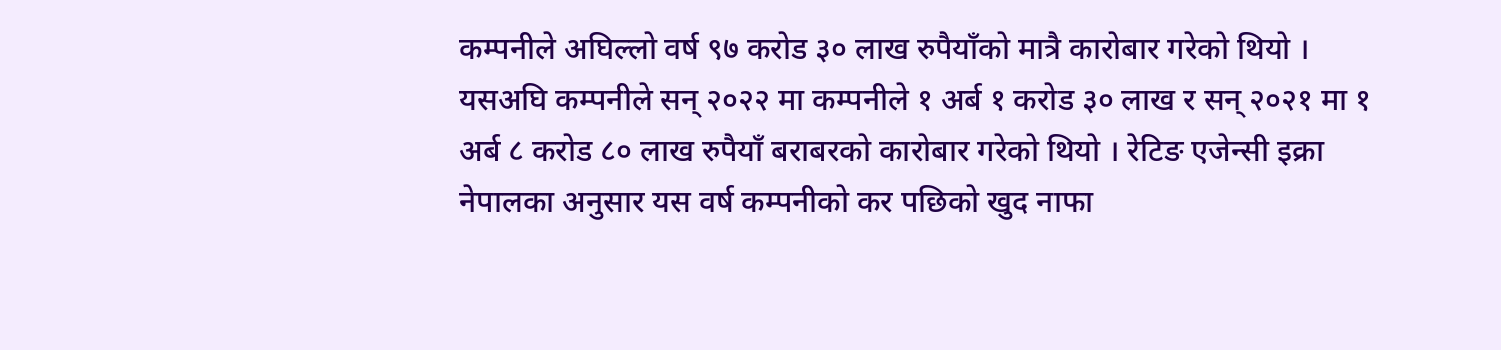कम्पनीले अघिल्लो वर्ष ९७ करोड ३० लाख रुपैयाँको मात्रै कारोबार गरेको थियो ।
यसअघि कम्पनीले सन् २०२२ मा कम्पनीले १ अर्ब १ करोड ३० लाख र सन् २०२१ मा १ अर्ब ८ करोड ८० लाख रुपैयाँ बराबरको कारोबार गरेको थियो । रेटिङ एजेन्सी इक्रा नेपालका अनुसार यस वर्ष कम्पनीको कर पछिको खुद नाफा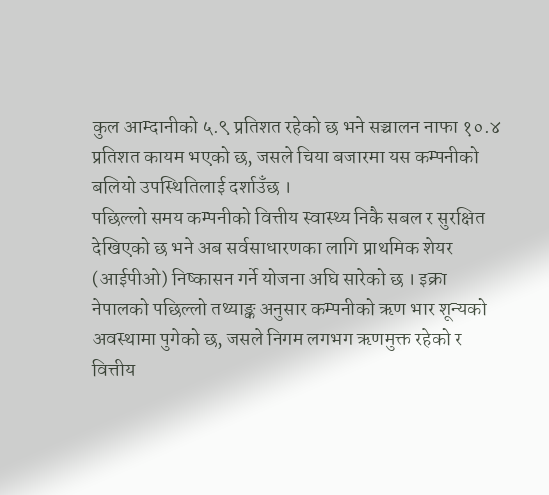कुल आम्दानीको ५.९ प्रतिशत रहेको छ भने सञ्चालन नाफा १०.४ प्रतिशत कायम भएको छ, जसले चिया बजारमा यस कम्पनीको बलियो उपस्थितिलाई दर्शाउँछ ।
पछिल्लो समय कम्पनीको वित्तीय स्वास्थ्य निकै सबल र सुरक्षित देखिएको छ भने अब सर्वसाधारणका लागि प्राथमिक शेयर (आईपीओ) निष्कासन गर्ने योजना अघि सारेको छ । इक्रा नेपालको पछिल्लो तथ्याङ्क अनुसार कम्पनीको ऋण भार शून्यको अवस्थामा पुगेको छ, जसले निगम लगभग ऋणमुक्त रहेको र वित्तीय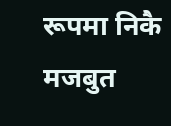रूपमा निकै मजबुत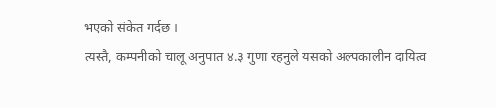भएको संकेत गर्दछ ।
त्यस्तै, कम्पनीको चालू अनुपात ४.३ गुणा रहनुले यसको अल्पकालीन दायित्व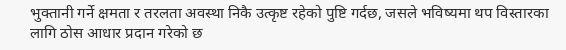भुक्तानी गर्ने क्षमता र तरलता अवस्था निकै उत्कृष्ट रहेको पुष्टि गर्दछ, जसले भविष्यमा थप विस्तारका लागि ठोस आधार प्रदान गरेको छ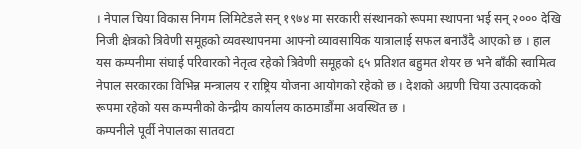। नेपाल चिया विकास निगम लिमिटेडले सन् १९७४ मा सरकारी संस्थानको रूपमा स्थापना भई सन् २००० देखि निजी क्षेत्रको त्रिवेणी समूहको व्यवस्थापनमा आफ्नो व्यावसायिक यात्रालाई सफल बनाउँदै आएको छ । हाल यस कम्पनीमा संघाई परिवारको नेतृत्व रहेको त्रिवेणी समूहको ६५ प्रतिशत बहुमत शेयर छ भने बाँकी स्वामित्व नेपाल सरकारका विभिन्न मन्त्रालय र राष्ट्रिय योजना आयोगको रहेको छ । देशको अग्रणी चिया उत्पादकको रूपमा रहेको यस कम्पनीको केन्द्रीय कार्यालय काठमाडौंमा अवस्थित छ ।
कम्पनीले पूर्वी नेपालका सातवटा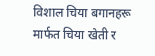विशाल चिया बगानहरू मार्फत चिया खेती र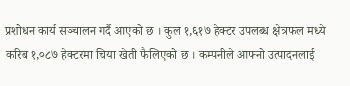प्रशोधन कार्य सञ्चालन गर्दै आएको छ । कुल १,६१७ हेक्टर उपलब्ध क्षेत्रफल मध्ये करिब १,०८७ हेक्टरमा चिया खेती फैलिएको छ । कम्पनीले आफ्नो उत्पादनलाई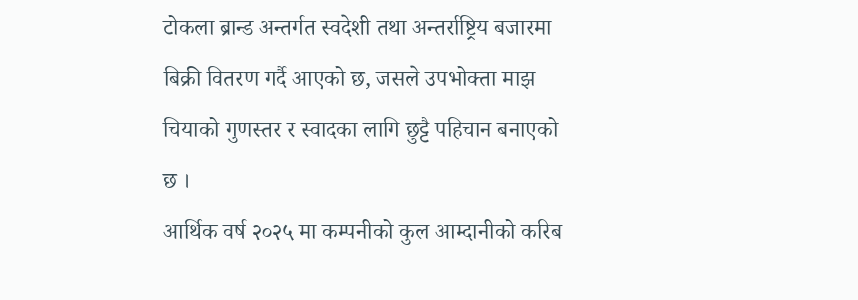टोकला ब्रान्ड अन्तर्गत स्वदेशी तथा अन्तर्राष्ट्रिय बजारमा बिक्री वितरण गर्दै आएको छ, जसले उपभोक्ता माझ चियाको गुणस्तर र स्वादका लागि छुट्टै पहिचान बनाएको छ ।
आर्थिक वर्ष २०२५ मा कम्पनीको कुल आम्दानीको करिब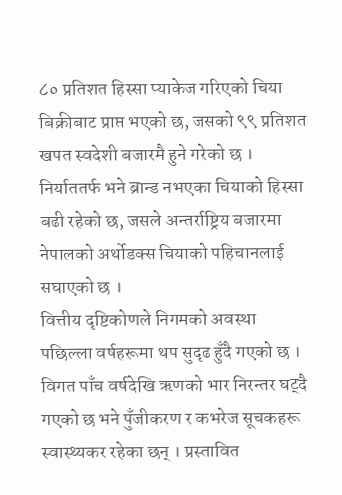८० प्रतिशत हिस्सा प्याकेज गरिएको चिया बिक्रीबाट प्राप्त भएको छ, जसको ९९ प्रतिशत खपत स्वदेशी बजारमै हुने गरेको छ । निर्याततर्फ भने ब्रान्ड नभएका चियाको हिस्सा बढी रहेको छ, जसले अन्तर्राष्ट्रिय बजारमा नेपालको अर्थोडक्स चियाको पहिचानलाई सघाएको छ ।
वित्तीय दृष्टिकोणले निगमको अवस्था पछिल्ला वर्षहरूमा थप सुदृढ हुँदै गएको छ । विगत पाँच वर्षदेखि ऋणको भार निरन्तर घट्दै गएको छ भने पुँजीकरण र कभरेज सूचकहरू स्वास्थ्यकर रहेका छन् । प्रस्तावित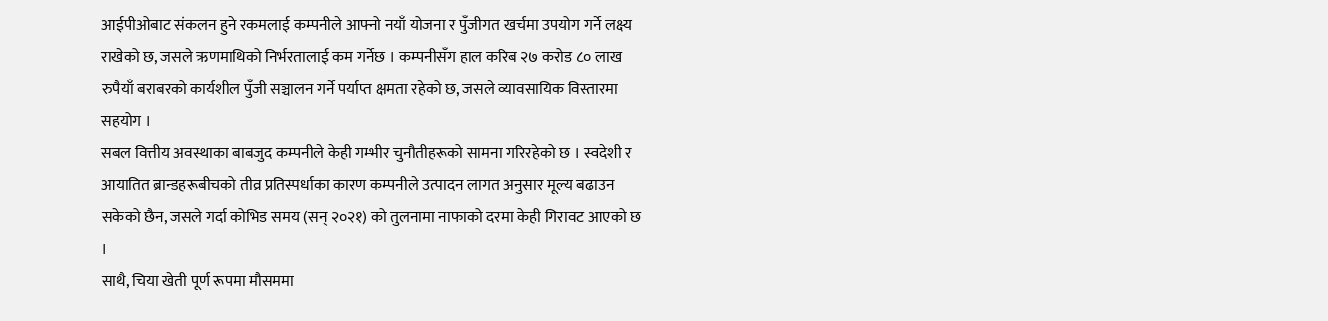आईपीओबाट संकलन हुने रकमलाई कम्पनीले आफ्नो नयाँ योजना र पुँजीगत खर्चमा उपयोग गर्ने लक्ष्य राखेको छ, जसले ऋणमाथिको निर्भरतालाई कम गर्नेछ । कम्पनीसँग हाल करिब २७ करोड ८० लाख रुपैयाँ बराबरको कार्यशील पुँजी सञ्चालन गर्ने पर्याप्त क्षमता रहेको छ, जसले व्यावसायिक विस्तारमा सहयोग ।
सबल वित्तीय अवस्थाका बाबजुद कम्पनीले केही गम्भीर चुनौतीहरूको सामना गरिरहेको छ । स्वदेशी र आयातित ब्रान्डहरूबीचको तीव्र प्रतिस्पर्धाका कारण कम्पनीले उत्पादन लागत अनुसार मूल्य बढाउन सकेको छैन, जसले गर्दा कोभिड समय (सन् २०२१) को तुलनामा नाफाको दरमा केही गिरावट आएको छ ।
साथै, चिया खेती पूर्ण रूपमा मौसममा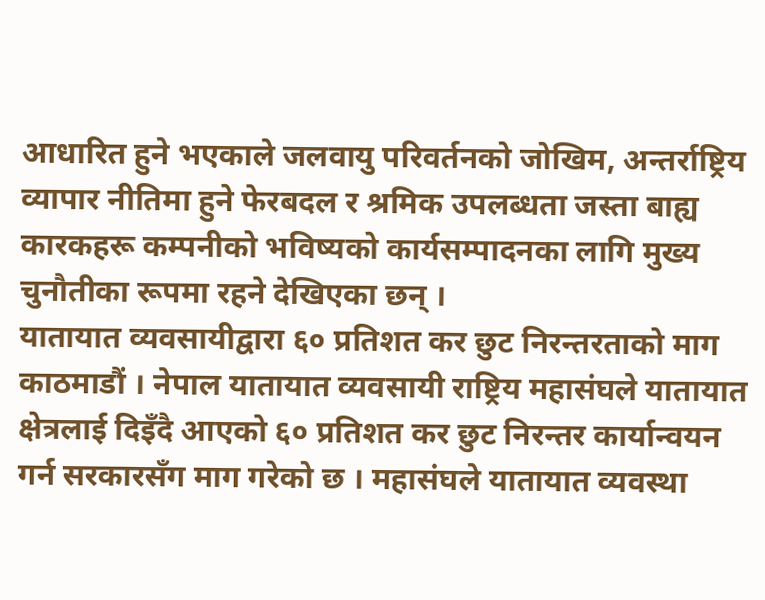आधारित हुने भएकाले जलवायु परिवर्तनको जोखिम, अन्तर्राष्ट्रिय व्यापार नीतिमा हुने फेरबदल र श्रमिक उपलब्धता जस्ता बाह्य कारकहरू कम्पनीको भविष्यको कार्यसम्पादनका लागि मुख्य चुनौतीका रूपमा रहने देखिएका छन् ।
यातायात व्यवसायीद्वारा ६० प्रतिशत कर छुट निरन्तरताको माग
काठमाडौं । नेपाल यातायात व्यवसायी राष्ट्रिय महासंघले यातायात क्षेत्रलाई दिइँदै आएको ६० प्रतिशत कर छुट निरन्तर कार्यान्वयन गर्न सरकारसँग माग गरेको छ । महासंघले यातायात व्यवस्था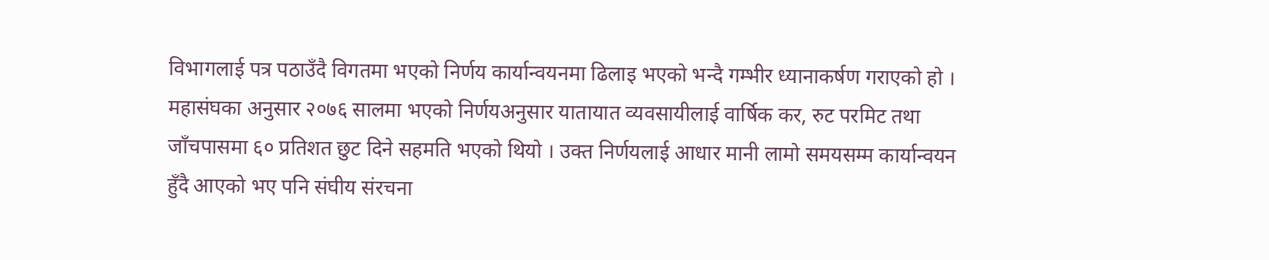विभागलाई पत्र पठाउँदै विगतमा भएको निर्णय कार्यान्वयनमा ढिलाइ भएको भन्दै गम्भीर ध्यानाकर्षण गराएको हो ।
महासंघका अनुसार २०७६ सालमा भएको निर्णयअनुसार यातायात व्यवसायीलाई वार्षिक कर, रुट परमिट तथा जाँचपासमा ६० प्रतिशत छुट दिने सहमति भएको थियो । उक्त निर्णयलाई आधार मानी लामो समयसम्म कार्यान्वयन हुँदै आएको भए पनि संघीय संरचना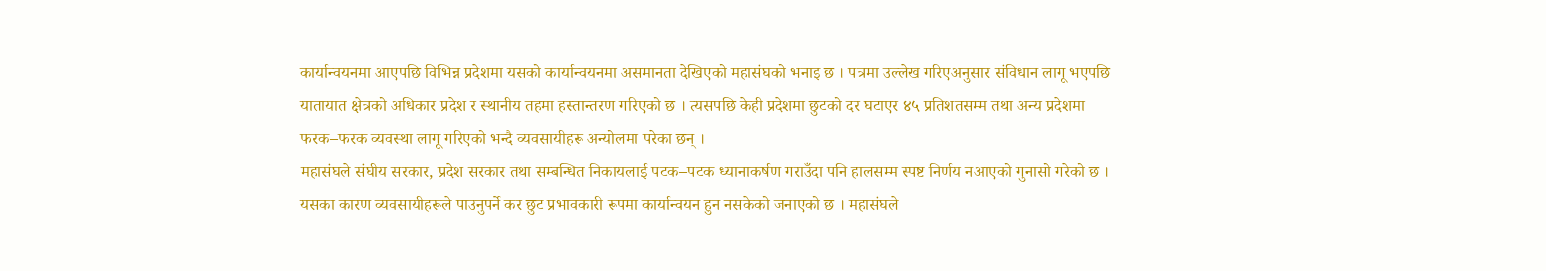कार्यान्वयनमा आएपछि विभिन्न प्रदेशमा यसको कार्यान्वयनमा असमानता देखिएको महासंघको भनाइ छ । पत्रमा उल्लेख गरिएअनुसार संविधान लागू भएपछि यातायात क्षेत्रको अधिकार प्रदेश र स्थानीय तहमा हस्तान्तरण गरिएको छ । त्यसपछि केही प्रदेशमा छुटको दर घटाएर ४५ प्रतिशतसम्म तथा अन्य प्रदेशमा फरक–फरक व्यवस्था लागू गरिएको भन्दै व्यवसायीहरू अन्योलमा परेका छन् ।
महासंघले संघीय सरकार, प्रदेश सरकार तथा सम्बन्धित निकायलाई पटक–पटक ध्यानाकर्षण गराउँदा पनि हालसम्म स्पष्ट निर्णय नआएको गुनासो गरेको छ । यसका कारण व्यवसायीहरूले पाउनुपर्ने कर छुट प्रभावकारी रूपमा कार्यान्वयन हुन नसकेको जनाएको छ । महासंघले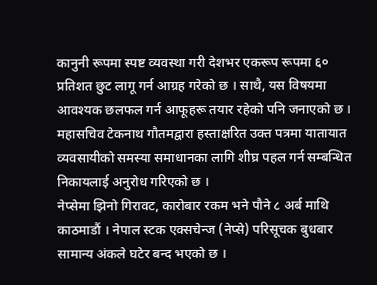कानुनी रूपमा स्पष्ट व्यवस्था गरी देशभर एकरूप रूपमा ६० प्रतिशत छुट लागू गर्न आग्रह गरेको छ । साथै, यस विषयमा आवश्यक छलफल गर्न आफूहरू तयार रहेको पनि जनाएको छ ।
महासचिव टेकनाथ गौतमद्वारा हस्ताक्षरित उक्त पत्रमा यातायात व्यवसायीको समस्या समाधानका लागि शीघ्र पहल गर्न सम्बन्धित निकायलाई अनुरोध गरिएको छ ।
नेप्सेमा झिनो गिरावट, कारोबार रकम भने पौने ८ अर्ब माथि
काठमाडौं । नेपाल स्टक एक्सचेन्ज (नेप्से) परिसूचक बुधबार सामान्य अंकले घटेर बन्द भएको छ ।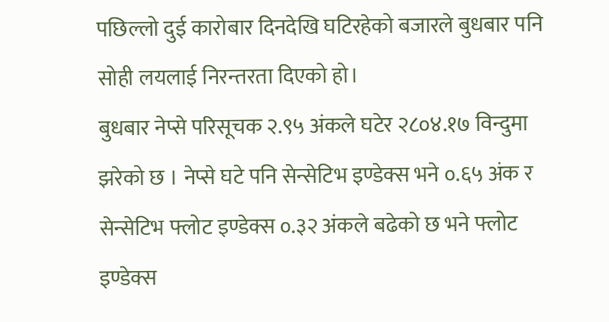पछिल्लो दुई कारोबार दिनदेखि घटिरहेको बजारले बुधबार पनि सोही लयलाई निरन्तरता दिएको हो।
बुधबार नेप्से परिसूचक २.९५ अंकले घटेर २८०४.१७ विन्दुमा झरेको छ । नेप्से घटे पनि सेन्सेटिभ इण्डेक्स भने ०.६५ अंक र सेन्सेटिभ फ्लोट इण्डेक्स ०.३२ अंकले बढेको छ भने फ्लोट इण्डेक्स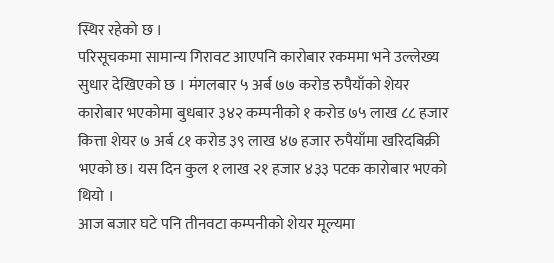स्थिर रहेको छ ।
परिसूचकमा सामान्य गिरावट आएपनि कारोबार रकममा भने उल्लेख्य सुधार देखिएको छ । मंगलबार ५ अर्ब ७७ करोड रुपैयाँको शेयर कारोबार भएकोमा बुधबार ३४२ कम्पनीको १ करोड ७५ लाख ८८ हजार कित्ता शेयर ७ अर्ब ८१ करोड ३९ लाख ४७ हजार रुपैयाँमा खरिदबिक्री भएको छ। यस दिन कुल १ लाख २१ हजार ४३३ पटक कारोबार भएको थियो ।
आज बजार घटे पनि तीनवटा कम्पनीको शेयर मूल्यमा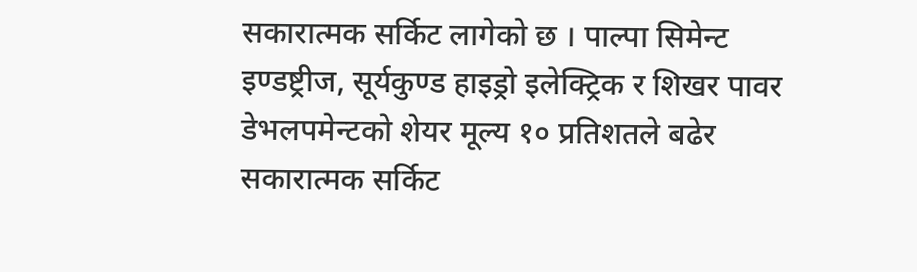सकारात्मक सर्किट लागेको छ । पाल्पा सिमेन्ट इण्डष्ट्रीज, सूर्यकुण्ड हाइड्रो इलेक्ट्रिक र शिखर पावर डेभलपमेन्टको शेयर मूल्य १० प्रतिशतले बढेर सकारात्मक सर्किट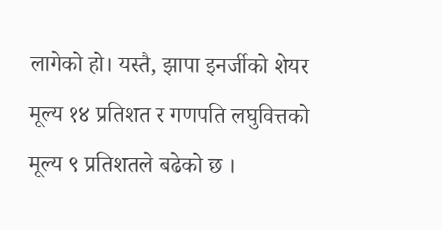लागेको हो। यस्तै, झापा इनर्जीको शेयर मूल्य १४ प्रतिशत र गणपति लघुवित्तको मूल्य ९ प्रतिशतले बढेको छ ।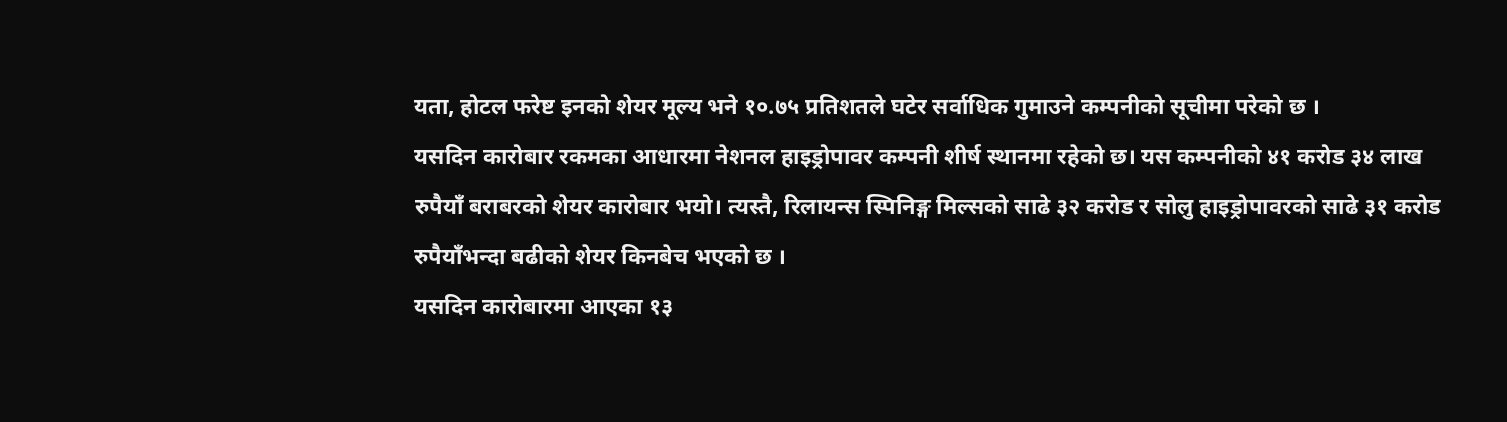यता, होटल फरेष्ट इनको शेयर मूल्य भने १०.७५ प्रतिशतले घटेर सर्वाधिक गुमाउने कम्पनीको सूचीमा परेको छ ।
यसदिन कारोबार रकमका आधारमा नेशनल हाइड्रोपावर कम्पनी शीर्ष स्थानमा रहेको छ। यस कम्पनीको ४१ करोड ३४ लाख रुपैयाँ बराबरको शेयर कारोबार भयो। त्यस्तै, रिलायन्स स्पिनिङ्ग मिल्सको साढे ३२ करोड र सोलु हाइड्रोपावरको साढे ३१ करोड रुपैयाँभन्दा बढीको शेयर किनबेच भएको छ ।
यसदिन कारोबारमा आएका १३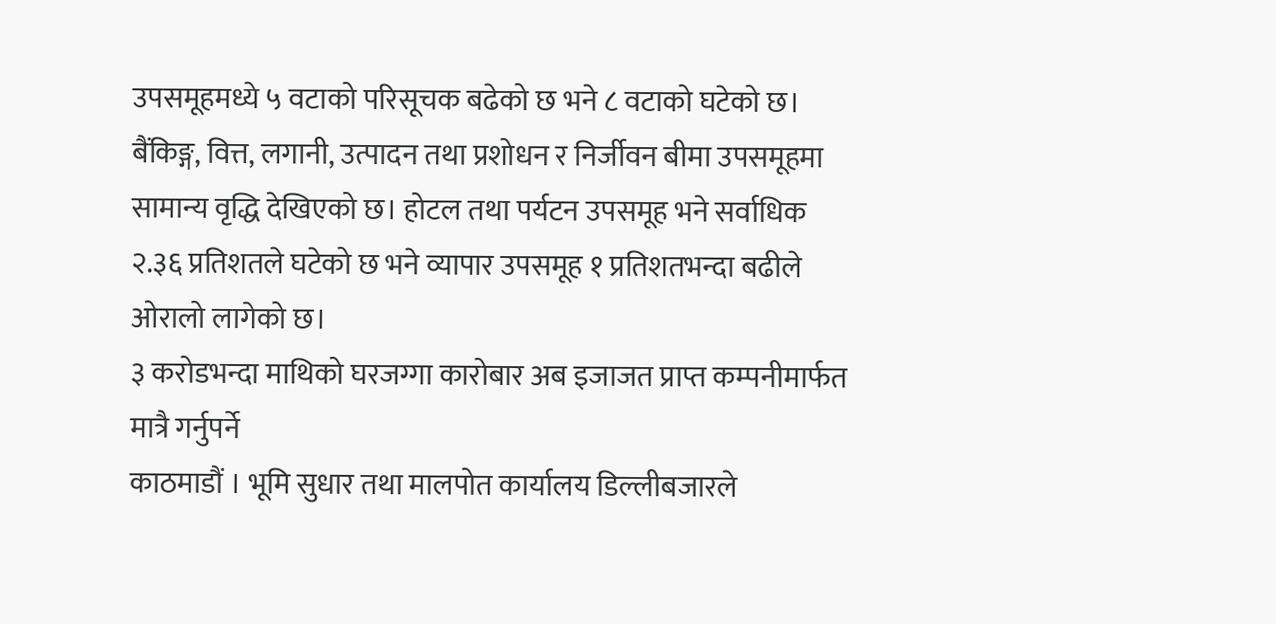उपसमूहमध्ये ५ वटाको परिसूचक बढेको छ भने ८ वटाको घटेको छ। बैंकिङ्ग, वित्त, लगानी, उत्पादन तथा प्रशोधन र निर्जीवन बीमा उपसमूहमा सामान्य वृद्धि देखिएको छ। होटल तथा पर्यटन उपसमूह भने सर्वाधिक २.३६ प्रतिशतले घटेको छ भने व्यापार उपसमूह १ प्रतिशतभन्दा बढीले ओरालो लागेको छ।
३ करोडभन्दा माथिको घरजग्गा कारोबार अब इजाजत प्राप्त कम्पनीमार्फत मात्रै गर्नुपर्ने
काठमाडौं । भूमि सुधार तथा मालपोत कार्यालय डिल्लीबजारले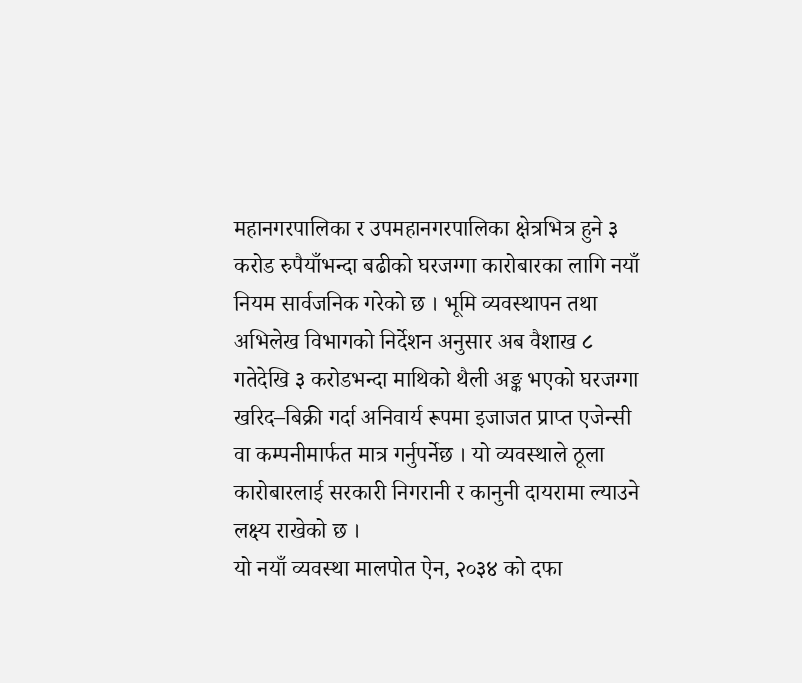महानगरपालिका र उपमहानगरपालिका क्षेत्रभित्र हुने ३ करोड रुपैयाँभन्दा बढीको घरजग्गा कारोबारका लागि नयाँ नियम सार्वजनिक गरेको छ । भूमि व्यवस्थापन तथा अभिलेख विभागको निर्देशन अनुसार अब वैशाख ८ गतेदेखि ३ करोडभन्दा माथिको थैली अङ्क भएको घरजग्गा खरिद–बिक्री गर्दा अनिवार्य रूपमा इजाजत प्राप्त एजेन्सी वा कम्पनीमार्फत मात्र गर्नुपर्नेछ । यो व्यवस्थाले ठूला कारोबारलाई सरकारी निगरानी र कानुनी दायरामा ल्याउने लक्ष्य राखेको छ ।
यो नयाँ व्यवस्था मालपोत ऐन, २०३४ को दफा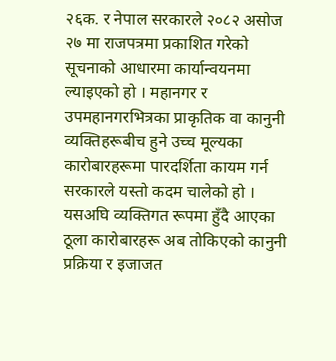२६क. र नेपाल सरकारले २०८२ असोज २७ मा राजपत्रमा प्रकाशित गरेको सूचनाको आधारमा कार्यान्वयनमा ल्याइएको हो । महानगर र उपमहानगरभित्रका प्राकृतिक वा कानुनी व्यक्तिहरूबीच हुने उच्च मूल्यका कारोबारहरूमा पारदर्शिता कायम गर्न सरकारले यस्तो कदम चालेको हो । यसअघि व्यक्तिगत रूपमा हुँदै आएका ठूला कारोबारहरू अब तोकिएको कानुनी प्रक्रिया र इजाजत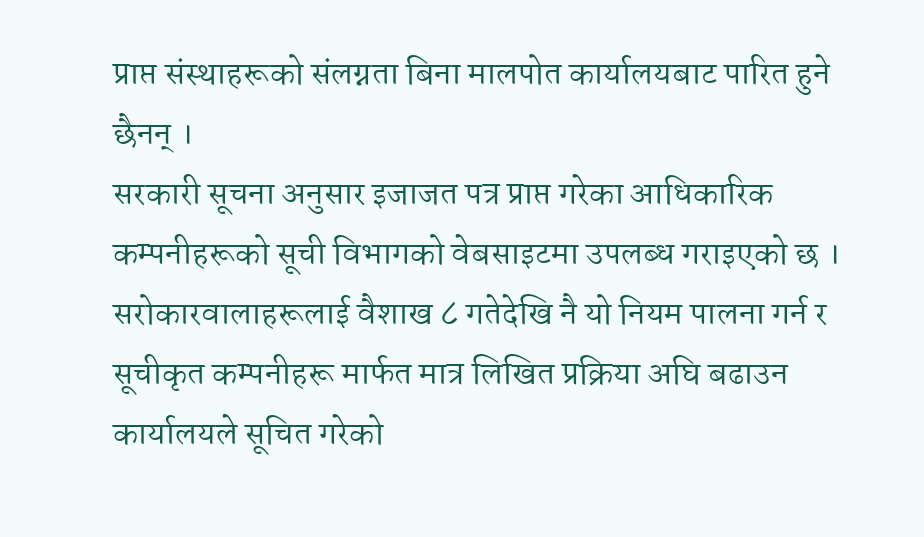प्राप्त संस्थाहरूको संलग्नता बिना मालपोत कार्यालयबाट पारित हुने छैनन् ।
सरकारी सूचना अनुसार इजाजत पत्र प्राप्त गरेका आधिकारिक कम्पनीहरूको सूची विभागको वेबसाइटमा उपलब्ध गराइएको छ । सरोकारवालाहरूलाई वैशाख ८ गतेदेखि नै यो नियम पालना गर्न र सूचीकृत कम्पनीहरू मार्फत मात्र लिखित प्रक्रिया अघि बढाउन कार्यालयले सूचित गरेको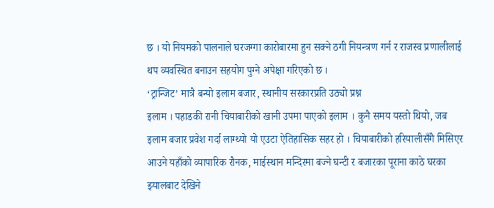छ । यो नियमको पालनाले घरजग्गा कारोबारमा हुन सक्ने ठगी नियन्त्रण गर्न र राजस्व प्रणालीलाई थप व्यवस्थित बनाउन सहयोग पुग्ने अपेक्षा गरिएको छ ।
‘ट्रान्जिट’ मात्रै बन्यो इलाम बजार, स्थानीय सरकारप्रति उठ्यो प्रश्न
इलाम । पहाडकी रानी चियाबारीको खानी उपमा पाएको इलाम । कुनै समय यस्तो थियो, जब इलाम बजार प्रवेश गर्दा लाग्थ्यो यो एउटा ऐतिहासिक सहर हो । चियाबारीको हरियालीसँगै मिसिएर आउने यहाँको व्यापारिक रौनक, माईस्थान मन्दिरमा बज्ने घन्टी र बजारका पूराना काठे घरका झ्यालबाट देखिने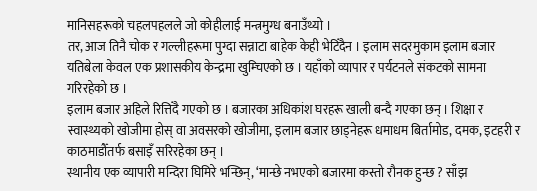मानिसहरूको चहलपहलले जो कोहीलाई मन्त्रमुग्ध बनाउँथ्यो ।
तर, आज तिनै चोक र गल्लीहरूमा पुग्दा सन्नाटा बाहेक केही भेटिँदैन । इलाम सदरमुकाम इलाम बजार यतिबेला केवल एक प्रशासकीय केन्द्रमा खुम्चिएको छ । यहाँको व्यापार र पर्यटनले संकटको सामना गरिरहेको छ ।
इलाम बजार अहिले रित्तिँदै गएको छ । बजारका अधिकांश घरहरू खाली बन्दै गएका छन् । शिक्षा र स्वास्थ्यको खोजीमा होस् वा अवसरको खोजीमा, इलाम बजार छाड्नेहरू धमाधम बिर्तामोड, दमक, इटहरी र काठमाडौँतर्फ बसाइँ सरिरहेका छन् ।
स्थानीय एक व्यापारी मन्दिरा घिमिरे भन्छिन्, ‘मान्छे नभएको बजारमा कस्तो रौनक हुन्छ ? साँझ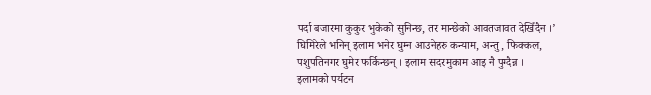पर्दा बजारमा कुकुर भुकेको सुनिन्छ, तर मान्छेको आवतजावत देखिँदैन ।’ घिमिरेले भनिन् इलाम भनेर घुम्न आउनेहरु कन्याम, अन्तु, फिक्कल, पशुपतिनगर घुमेर फर्किन्छन् । इलाम सदरमुकाम आइ नै पुग्दैन्न ।
इलामको पर्यटन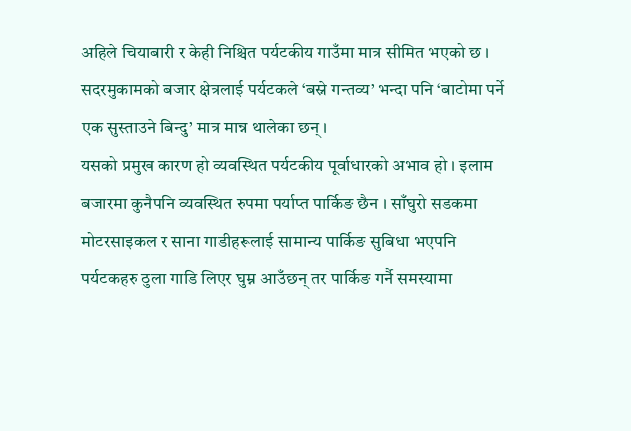अहिले चियाबारी र केही निश्चित पर्यटकीय गाउँमा मात्र सीमित भएको छ । सदरमुकामको बजार क्षेत्रलाई पर्यटकले ‘बस्ने गन्तव्य’ भन्दा पनि ‘बाटोमा पर्ने एक सुस्ताउने बिन्दु’ मात्र मान्न थालेका छन् ।
यसको प्रमुख कारण हो व्यवस्थित पर्यटकीय पूर्वाधारको अभाव हो । इलाम बजारमा कुनैपनि व्यवस्थित रुपमा पर्याप्त पार्किङ छैन । साँघुरो सडकमा मोटरसाइकल र साना गाडीहरूलाई सामान्य पार्किङ सुबिधा भएपनि पर्यटकहरु ठुला गाडि लिएर घुम्न आउँछन् तर पार्किङ गर्नै समस्यामा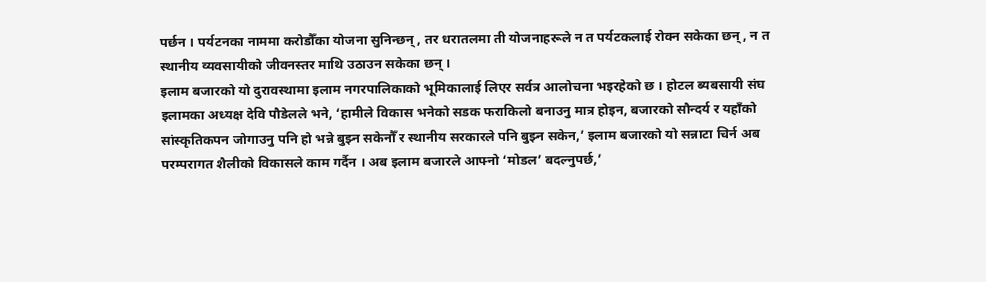पर्छन । पर्यटनका नाममा करोडौँका योजना सुनिन्छन्, तर धरातलमा ती योजनाहरूले न त पर्यटकलाई रोक्न सकेका छन्, न त स्थानीय व्यवसायीको जीवनस्तर माथि उठाउन सकेका छन् ।
इलाम बजारको यो दुरावस्थामा इलाम नगरपालिकाको भूमिकालाई लिएर सर्वत्र आलोचना भइरहेको छ । होटल ब्यबसायी संघ इलामका अध्यक्ष देवि पौडेलले भने, ‘हामीले विकास भनेको सडक फराकिलो बनाउनु मात्र होइन, बजारको सौन्दर्य र यहाँको सांस्कृतिकपन जोगाउनु पनि हो भन्ने बुझ्न सकेनौँ र स्थानीय सरकारले पनि बुझ्न सकेन,’ इलाम बजारको यो सन्नाटा चिर्न अब परम्परागत शैलीको विकासले काम गर्दैन । अब इलाम बजारले आफ्नो ‘मोडल’ बदल्नुपर्छ,’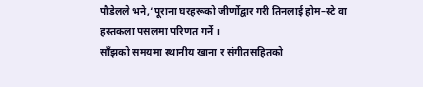पौडेलले भने,‘पूराना घरहरूको जीर्णोद्वार गरी तिनलाई होम–स्टे वा हस्तकला पसलमा परिणत गर्ने ।
साँझको समयमा स्थानीय खाना र संगीतसहितको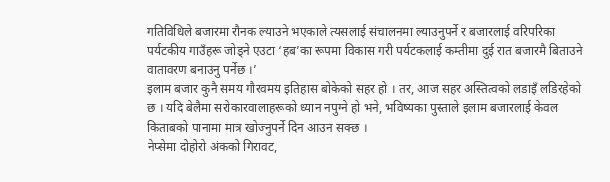गतिविधिले बजारमा रौनक ल्याउने भएकाले त्यसलाई संचालनमा ल्याउनुपर्ने र बजारलाई वरिपरिका पर्यटकीय गाउँहरू जोड्ने एउटा ‘हब’का रूपमा विकास गरी पर्यटकलाई कम्तीमा दुई रात बजारमै बिताउने वातावरण बनाउनु पर्नेछ ।’
इलाम बजार कुनै समय गौरवमय इतिहास बोकेको सहर हो । तर, आज सहर अस्तित्वको लडाइँ लडिरहेको छ । यदि बेलैमा सरोकारवालाहरूको ध्यान नपुग्ने हो भने, भविष्यका पुस्ताले इलाम बजारलाई केवल किताबको पानामा मात्र खोज्नुपर्ने दिन आउन सक्छ ।
नेप्सेमा दोहोरो अंकको गिरावट,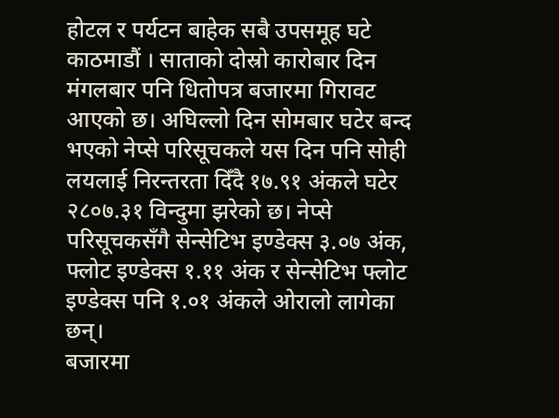होटल र पर्यटन बाहेक सबै उपसमूह घटे
काठमाडौं । साताको दोस्रो कारोबार दिन मंगलबार पनि धितोपत्र बजारमा गिरावट आएको छ। अघिल्लो दिन सोमबार घटेर बन्द भएको नेप्से परिसूचकले यस दिन पनि सोही लयलाई निरन्तरता दिँदै १७.९१ अंकले घटेर २८०७.३१ विन्दुमा झरेको छ। नेप्से परिसूचकसँगै सेन्सेटिभ इण्डेक्स ३.०७ अंक, फ्लोट इण्डेक्स १.११ अंक र सेन्सेटिभ फ्लोट इण्डेक्स पनि १.०१ अंकले ओरालो लागेका छन्।
बजारमा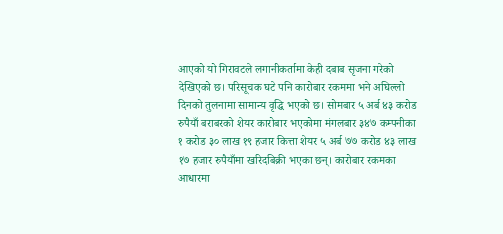आएको यो गिरावटले लगानीकर्तामा केही दबाब सृजना गरेको देखिएको छ। परिसूचक घटे पनि कारोबार रकममा भने अघिल्लो दिनको तुलनामा सामान्य वृद्धि भएको छ। सोमबार ५ अर्ब ४३ करोड रुपैयाँ बराबरको शेयर कारोबार भएकोमा मंगलबार ३४७ कम्पनीका १ करोड ३० लाख १९ हजार कित्ता शेयर ५ अर्ब ७७ करोड ४३ लाख १७ हजार रुपैयाँमा खरिदबिक्री भएका छन्। कारोबार रकमका आधारमा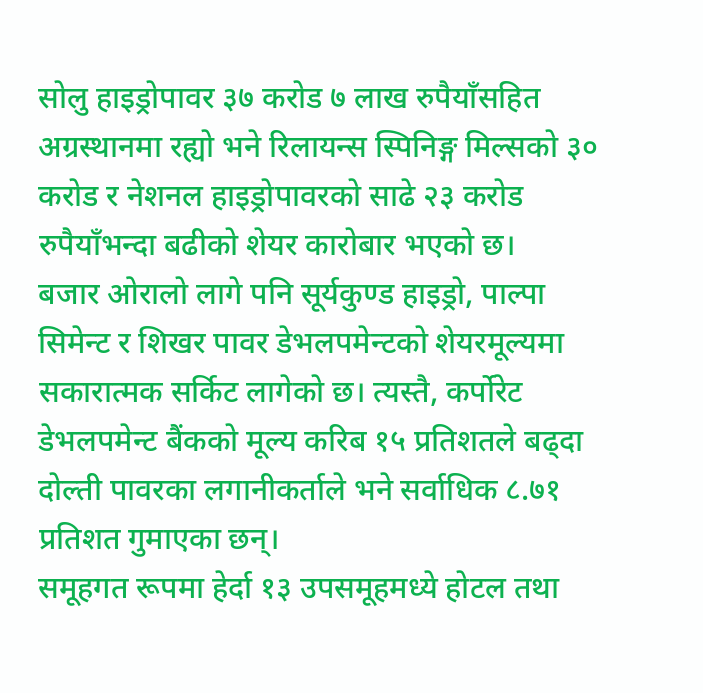सोलु हाइड्रोपावर ३७ करोड ७ लाख रुपैयाँसहित अग्रस्थानमा रह्यो भने रिलायन्स स्पिनिङ्ग मिल्सको ३० करोड र नेशनल हाइड्रोपावरको साढे २३ करोड रुपैयाँभन्दा बढीको शेयर कारोबार भएको छ।
बजार ओरालो लागे पनि सूर्यकुण्ड हाइड्रो, पाल्पा सिमेन्ट र शिखर पावर डेभलपमेन्टको शेयरमूल्यमा सकारात्मक सर्किट लागेको छ। त्यस्तै, कर्पोरेट डेभलपमेन्ट बैंकको मूल्य करिब १५ प्रतिशतले बढ्दा दोल्ती पावरका लगानीकर्ताले भने सर्वाधिक ८.७१ प्रतिशत गुमाएका छन्।
समूहगत रूपमा हेर्दा १३ उपसमूहमध्ये होटल तथा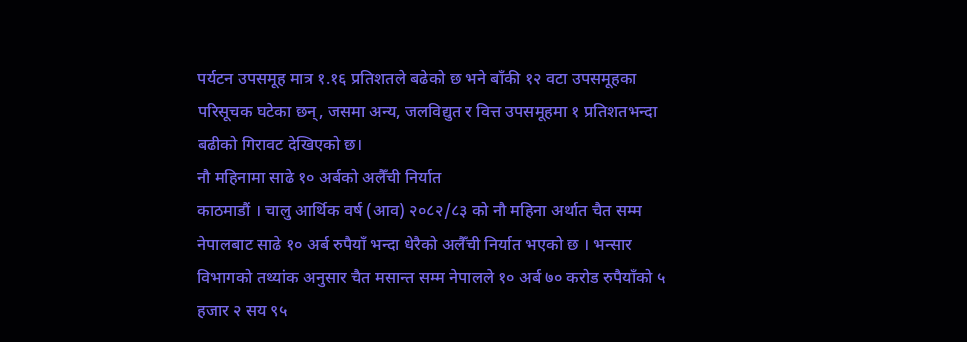पर्यटन उपसमूह मात्र १.१६ प्रतिशतले बढेको छ भने बाँकी १२ वटा उपसमूहका परिसूचक घटेका छन्, जसमा अन्य, जलविद्युत र वित्त उपसमूहमा १ प्रतिशतभन्दा बढीको गिरावट देखिएको छ।
नौ महिनामा साढे १० अर्बको अलैँची निर्यात
काठमाडौं । चालु आर्थिक वर्ष (आव) २०८२/८३ को नौ महिना अर्थात चैत सम्म नेपालबाट साढे १० अर्ब रुपैयाँ भन्दा धेरैको अलैँची निर्यात भएको छ । भन्सार विभागको तथ्यांक अनुसार चैत मसान्त सम्म नेपालले १० अर्ब ७० करोड रुपैयाँको ५ हजार २ सय ९५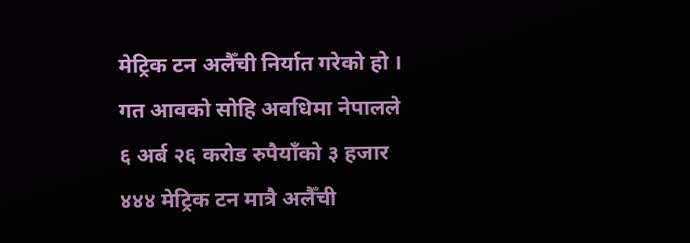मेट्रिक टन अलैँची निर्यात गरेको हो ।
गत आवको सोहि अवधिमा नेपालले ६ अर्ब २६ करोड रुपैयाँको ३ हजार ४४४ मेट्रिक टन मात्रै अलैँची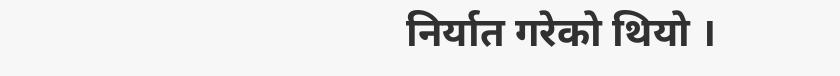निर्यात गरेको थियो ।